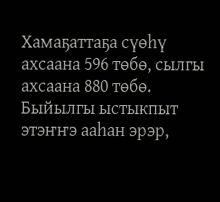Хамаҕаттаҕа сүөһү ахсаана 596 төбө, сылгы ахсаана 880 төбө. Быйылгы ыстыкпыт этэҥҥэ ааһан эрэр,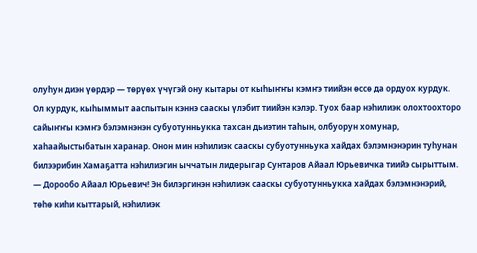олуһун диэн үөрдэр — төрүөх үчүгэй ону кытары от кыһыҥҥы кэмҥэ тиийэн өссө да ордуох курдук.
Ол курдук, кыһыммыт ааспытын кэннэ сааскы үлэбит тиийэн кэлэр. Туох баар нэһилиэк олохтоохторо сайыҥҥы кэмҥэ бэлэмнэнэн субуотунньукка тахсан дьиэтин таһын, олбуорун хомунар, хаһаайыстыбатын харанар. Онон мин нэһилиэк сааскы субуотунньука хайдах бэлэмнэнэрин туһунан билээрибин Хамаҕатта нэһилиэгин ыччатын лидерыгар Сунтаров Айаал Юрьевичка тиийэ сырыттым.
— Дорообо Айаал Юрьевич! Эн билэргинэн нэһилиэк сааскы субуотунньукка хайдах бэлэмнэнэрий, төһө киһи кыттарый, нэһилиэк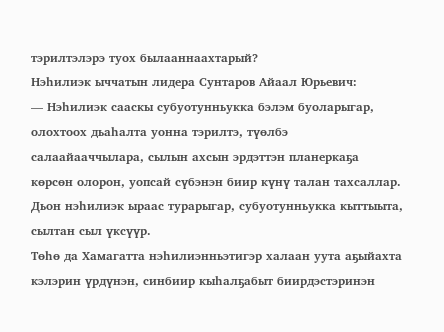тэрилтэлэрэ туох былааннаахтарый?
Нэһилиэк ыччатын лидера Сунтаров Айаал Юрьевич:
— Нэһилиэк сааскы субуотунньукка бэлэм буоларыгар, олохтоох дьаһалта уонна тэрилтэ, түөлбэ салаайааччылара, сылын ахсын эрдэттэн планеркаҕа көрсөн олорон, уопсай сүбэнэн биир күнү талан тахсаллар. Дьон нэһилиэк ыраас турарыгар, субуотунньукка кыттыыта, сылтан сыл үксүүр.
Төһө да Хамагатта нэһилиэнньэтигэр халаан уута аҕыйахта кэлэрин үрдүнэн, синбиир кыһалҕабыт биирдэстэринэн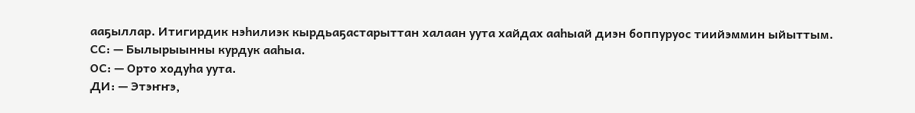ааҕыллар. Итигирдик нэһилиэк кырдьаҕастарыттан халаан уута хайдах ааһыай диэн боппуруос тиийэммин ыйыттым.
СС: — Былырыынны курдук ааһыа.
ОС: — Орто ходуһа уута.
ДИ: — Этэҥҥэ,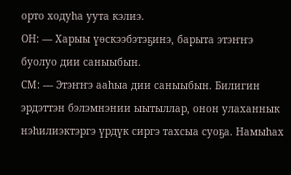орто ходуһа уута кэлиэ.
ОН: — Харыы үөскээбэтэҕинэ, барыта этэҥҥэ буолуо дии саныыбын.
СМ: — Этэҥҥэ ааһыа дии саныыбын. Билигин эрдэттэн бэлэмнэнии ыытыллар, онон улаханнык нэһилиэктэргэ үрдүк сиргэ тахсыа суоҕа. Намыһах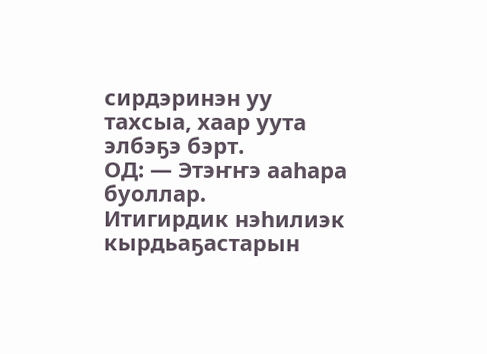сирдэринэн уу тахсыа, хаар уута элбэҕэ бэрт.
ОД: — Этэҥҥэ ааһара буоллар.
Итигирдик нэһилиэк кырдьаҕастарын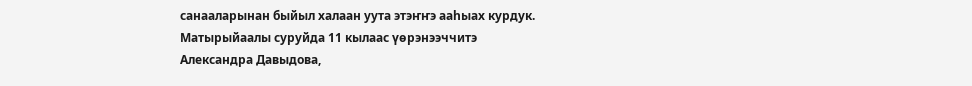санааларынан быйыл халаан уута этэҥҥэ ааһыах курдук.
Матырыйаалы суруйда 11 кылаас үөрэнээччитэ
Александра Давыдова,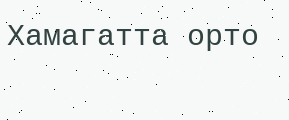Хамагатта орто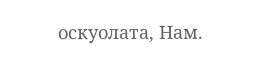оскуолата, Нам.